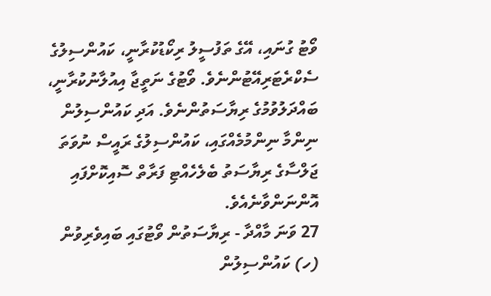ވޯޓު ގުނައި، އޭގެ ތަފުސީލު ރިކޯޑުކުރާނީ، ކައުންސިލުގެ ސެކްރެޓަރިއޭޓުންނެވެ. ވޯޓުގެ ނަތީޖާ އިއުލާނުކުރާނީ، ބައްދަލުވުމުގެ ރިޔާސަތުންނެވެ. އަދި ކައުންސިލުން ނިންމާ ނިންމުމެއްގައި، ކައުންސިލުގެ ރައީސް ނުވަތަ ޖަލްސާގެ ރިޔާސަތު ބެލެހެއްޓި ފަރާތް ސޮއިކޮށްފައި އޮންނަންވާނެއެވެ.
27 ވަނަ މާއްދާ - ރިޔާސަތުން ވޯޓުގައި ބައިވެރިވުން
(ހ) ކައުންސިލުން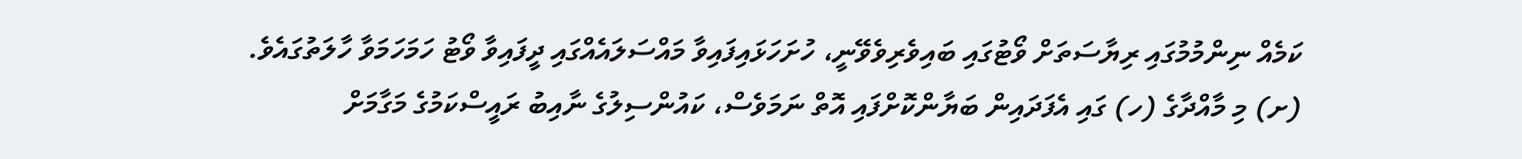ކަމެއް ނިންމުމުގައި ރިޔާސަތަށް ވޯޓުގައި ބައިވެރިވެވޭނީ، ހުށަހަޅައިފައިވާ މައްސަލައެއްގައި ދީފައިވާ ވޯޓު ހަމަހަމަވާ ހާލަތުގައެވެ.
(ށ) މި މާއްދާގެ (ހ) ގައި އެފަދައިން ބަޔާންކޮށްފައި އޮތް ނަމަވެސް، ކައުންސިލުގެ ނާއިބު ރައީސްކަމުގެ މަގާމަށް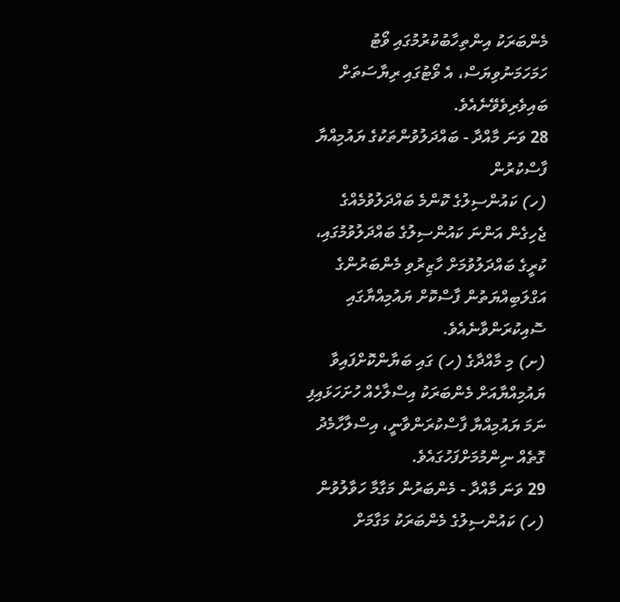މެންބަރަކު އިންތިހާބުކުރުމުގައި ވޯޓު ހަމަހަމަނުވިޔަސް، އެ ވޯޓުގައި ރިޔާސަތަށް ބައިވެރިވެވޭނެއެވެ.
28 ވަނަ މާއްދާ - ބައްދަލުވުންތަކުގެ ޔައުމިއްޔާ ފާސްކުރުން
(ހ) ކައުންސިލުގެ ކޮންމެ ބައްދަލުވުމެއްގެ ޖެހިގެން އަންނަ ކައުންސިލުގެ ބައްދަލުވުމުގައި، ކުރީގެ ބައްދަލުވުމަށް ހާޒިރުވި މެންބަރުންގެ އަގްލަބިއްޔަތުން ފާސްކޮށް ޔައުމިއްޔާގައި ސޮއިކުރަންވާނެއެވެ.
(ށ) މި މާއްދާގެ (ހ) ގައި ބަޔާންކޮށްފައިވާ ޔައުމިއްޔާއަށް މެންބަރަކު އިސްލާހެއް ހުށަހަޅައިފި ނަމަ ޔައުމިއްޔާ ފާސްކުރަންވާނީ، އިސްލާހާމެދު ގޮތެއް ނިންމުމަށްފަހުގައެވެ.
29 ވަނަ މާއްދާ - މެންބަރުން މަގާމާ ހަވާލުވުން
(ހ) ކައުންސިލުގެ މެންބަރަކު މަގާމަށް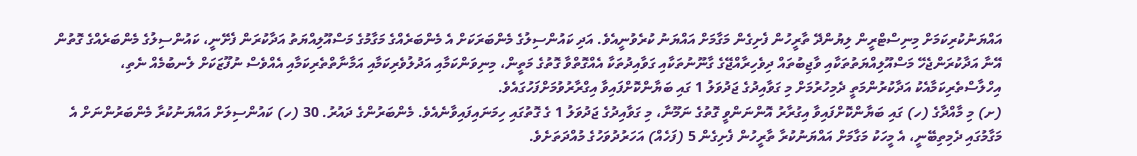އައްޔަނުކުރިކަމަށް މިނިސްޓްރީން ލިޔުންދޭ ތާރީހުން ފެށިގެން މަގާމަށް އައްޔަނު ކުރެވުނީއެވެ. އަދި ކައުންސިލުގެ މެންބަރަކަށް އެ މެންބަރެއްގެ މަގާމުގެ މަސްއޫލިއްޔަތު އަދާކުރަން ފެށޭނީ، ކައުންސިލުގެ މެންބަރެއްގެ ގޮތުން އޭނާ އަދާކުރަންޖެހޭ މަސްއޫލިއްޔަތުތަކާއި ވާޖިބުތައް ދިވެހިރާއްޖޭގެ ގާނޫނުތަކާއި ގަވާއިދުތަކާ އެއްގޮތްވާ ގޮތުގެ މަތީން، މިނިވަންކަމާއި އަދުލުވެރިކަމާއި އަމާނާތްތެރިކަމާއި އެއްވެސް ނުފޫޒަކަށް ލެނބުމެއް ނެތި، އިހްލާސްތެރިކަމާއެކު އަދާކުރުންމަތީ ދެމިހުރުމަށް މި ގަވާއިދުގެ ޖަދުވަލު 1 ގައި ބަޔާންކޮށްފައިވާ އިގްރާރުވުމަށްފަހުގައެވެ.
(ށ) މި މާއްދާގެ (ހ) ގައި ބަޔާންކޮށްފައިވާ އިގުރާރު އޮންނަންވީ ގޮތުގެ ނަމޫނާ، މި ގަވާއިދުގެ ޖަދުވަލު 1 ގެ ގޮތުގައި ހިމަނައިފައިވާނެއެވެ. މެންބަރުންގެ ދައުރު. 30 (ހ) ކައުންސިލަށް އައްޔަނުކުރާ މެންބަރުންނަށް އެ މަގާމުގައި ދެމިތިބޭނީ، އެ މީހަކު މަގާމަށް އައްޔަނުކުރާ ތާރީހުން ފެށިގެން 5 (ފަހެއް) އަހަރުދުވަހުގެ މުއްދަތަށެވެ.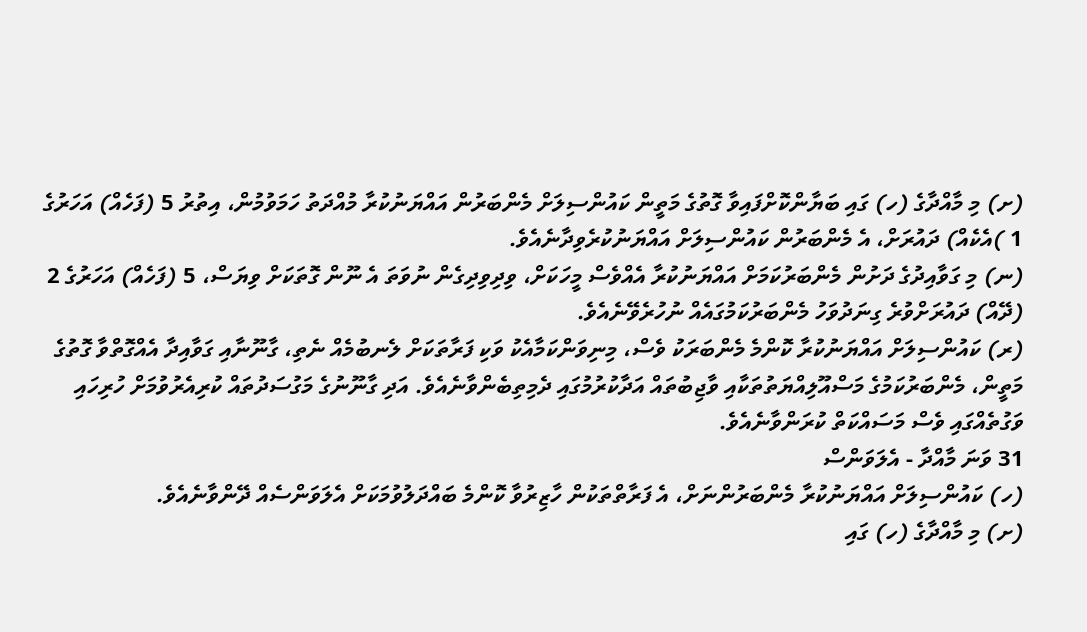(ށ) މި މާއްދާގެ (ހ) ގައި ބަޔާންކޮށްފައިވާ ގޮތުގެ މަތީން ކައުންސިލަށް މެންބަރުން އައްޔަނުކުރާ މުއްދަތު ހަމަވުމުން، އިތުރު 5 (ފަހެއް) އަހަރުގެ 1 )އެކެއް) ދައުރަށް، އެ މެންބަރުން ކައުންސިލަށް އައްޔަނުކުރެވިދާނެއެވެ.
(ނ) މި ގަވާއިދުގެ ދަށުން މެންބަރުކަމަށް އައްޔަނުކުރާ އެއްވެސް މީހަކަށް، ވިދިވިދިގެން ނުވަތަ އެ ނޫން ގޮތަކަށް ވިޔަސް، 5 (ފަހެއް) އަހަރުގެ 2 (ދޭއް) ދައުރަށްވުރެ ގިނަދުވަހު މެންބަރުކަމުގައެއް ނުހުރެވޭނެއެވެ.
(ރ) ކައުންސިލަށް އައްޔަނުކުރާ ކޮންމެ މެންބަރަކު ވެސް، މިނިވަންކަމާއެކު ވަކި ފަރާތަކަށް ލެނބުމެއް ނެތި، ގާނޫނާއި ގަވާއިދާ އެއްގޮތްވާ ގޮތުގެ މަތީން، މެންބަރުކަމުގެ މަސްއޫލިއްޔަތުތަކާއި ވާޖިބުތައް އަދާކުރުމުގައި ދެމިތިބެންވާނެއެވެ. އަދި ގާނޫނުގެ މަގުސަދުތައް ކުރިއެރުވުމަށް ހުރިހައި ވަގުތެއްގައި ވެސް މަސައްކަތް ކުރަންވާނެއެވެ.
31 ވަނަ މާއްދާ - އެލަވަންސް
(ހ) ކައުންސިލަށް އައްޔަނުކުރާ މެންބަރުންނަށް، އެ ފަރާތްތަކުން ހާޒިރުވާ ކޮންމެ ބައްދަލުވުމަކަށް އެލަވަންސެއް ދޭންވާނެއެވެ.
(ށ) މި މާއްދާގެ (ހ) ގައި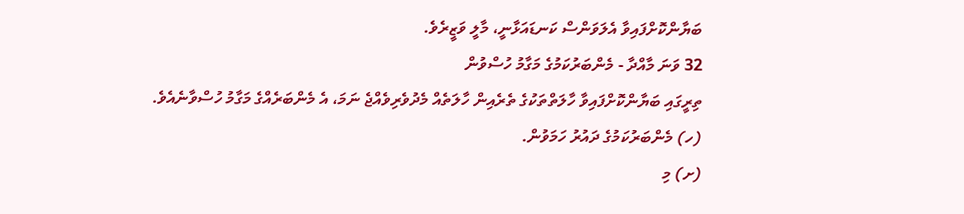ބަޔާންކޮށްފައިވާ އެލަވަންސް ކަނޑައަޅާނީ، މާލީ ވަޒީރެވެ.
32 ވަނަ މާއްދާ - މެންބަރުކަމުގެ މަގާމު ހުސްވުން
ތިރީގައި ބަޔާންކޮށްފައިވާ ހާލަތްތަކުގެ ތެރެއިން ހާލަތެއް މެދުވެރިވެއްޖެ ނަމަ، އެ މެންބަރެއްގެ މަގާމު ހުސްވާނެއެވެ.
(ހ) މެންބަރުކަމުގެ ދައުރު ހަމަވުން.
(ށ) މި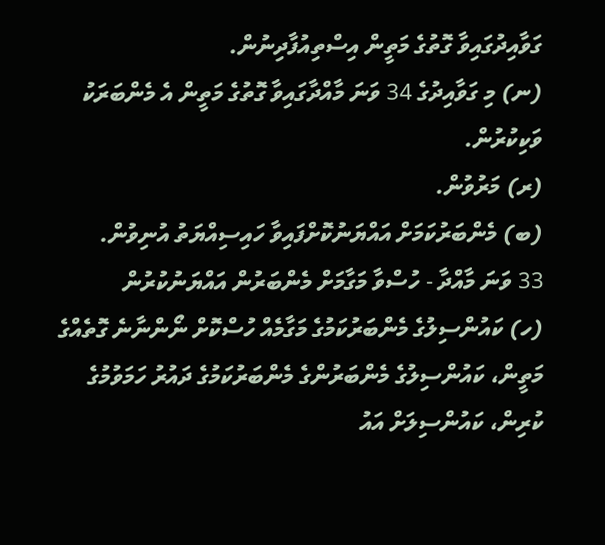ގަވާއިދުގައިވާ ގޮތުގެ މަތީން އިސްތިއުފާދިނުން.
(ނ) މި ގަވާއިދުގެ 34 ވަނަ މާއްދާގައިވާ ގޮތުގެ މަތީން އެ މެންބަރަކު ވަކިކުރުން.
(ރ) މަރުވުން.
(ބ) މެންބަރުކަމަށް އައްޔަނުކޮށްފައިވާ ހައިސިއްޔަތު އުނިވުން.
33 ވަނަ މާއްދާ - ހުސްވާ މަގާމަށް މެންބަރުން އައްޔަނުކުރުން
(ހ) ކައުންސިލުގެ މެންބަރުކަމުގެ މަގާމެއް ހުސްކޮށް ނޯންނާނެ ގޮތެއްގެ މަތީން، ކައުންސިލުގެ މެންބަރުންގެ މެންބަރުކަމުގެ ދައުރު ހަމަވުމުގެ ކުރިން، ކައުންސިލަށް އައު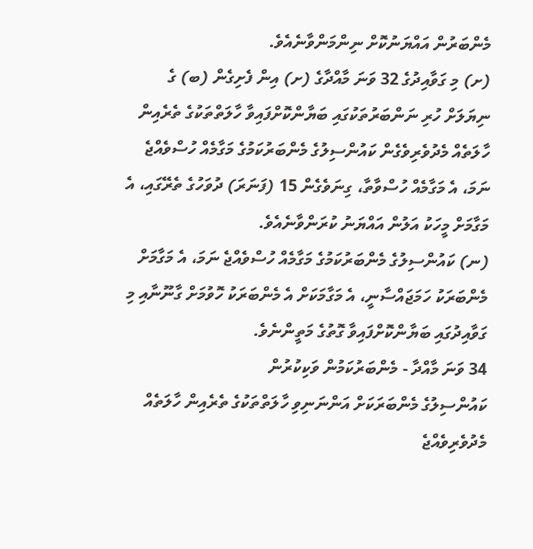މެންބަރުން އައްޔަނުކޮށް ނިންމަންވާނެއެވެ.
(ށ) މި ގަވާއިދުގެ 32 ވަނަ މާއްދާގެ (ށ) އިން ފެށިގެން (ބ) ގެ ނިޔަލަށް ހުރި ނަންބަރުތަކުގައި ބަޔާންކޮށްފައިވާ ހާލަތްތަކުގެ ތެރެއިން ހާލަތެއް މެދުވެރިވެގެން ކައުންސިލުގެ މެންބަރުކަމުގެ މަގާމެއް ހުސްވެއްޖެ ނަމަ، އެ މަގާމެއް ހުސްވާތާ، ގިނަވެގެން 15 (ފަނަރަ) ދުވަހުގެ ތެރޭގައި، އެ މަގާމަށް މީހަކު އަލުން އައްޔަނު ކުރަންވާނެއެވެ.
(ނ) ކައުންސިލުގެ މެންބަރުކަމުގެ މަގާމެއް ހުސްވެއްޖެ ނަމަ، އެ މަގާމަށް މެންބަރަކު ހަމަޖައްސާނީ، އެ މަގާމަކަށް އެ މެންބަރަކު ހޮވުމަށް ގާނޫނާއި މި ގަވާއިދުގައި ބަޔާންކޮށްފައިވާ ގޮތުގެ މަތީންނެވެ.
34 ވަނަ މާއްދާ - މެންބަރުކަމުން ވަކިކުރުން
ކައުންސިލުގެ މެންބަރަކަށް އަންނަނިވި ހާލަތްތަކުގެ ތެރެއިން ހާލަތެއް މެދުވެރިވެއްޖެ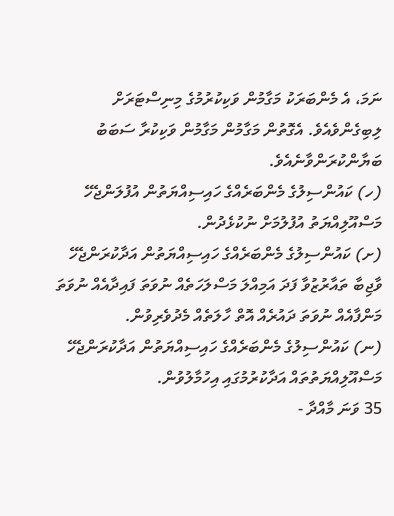ނަމަ، އެ މެންބަރަކު މަގާމުން ވަކިކުރުމުގެ މިނިސްޓަރަށް ލިބިގެންވެއެވެ. އެގޮތުން މަގާމުން މަގާމުން ވަކިކުރާ ސަބަބު ބަޔާންކުރަންވާނެއެވެ.
(ހ) ކައުންސިލުގެ މެންބަރެއްގެ ހައިސިއްޔަތުން އުފުލަންޖެހޭ މަސްއޫލިއްޔަތު އުފުލުމަށް ނުކުޅެދުން.
(ށ) ކައުންސިލުގެ މެންބަރެއްގެ ހައިސިއްޔަތުން އަދާކުރަންޖެހޭ ވާޖިބާ ތައާރުޒުވާ ފަދަ އަމިއްލަ މަސްލަހަތެއް ނުވަތަ ފައިދާއެއް ނުވަތަ މަންފާއެއް ނުވަތަ ދައުރެއް އޮތް ހާލަތެއް މެދުވެރިވުން.
(ނ) ކައުންސިލުގެ މެންބަރެއްގެ ހައިސިއްޔަތުން އަދާކުރަންޖެހޭ މަސްއޫލިއްޔަތުތައް އަދާކުރުމުގައި އިހުމާލުވުން.
35 ވަނަ މާއްދާ -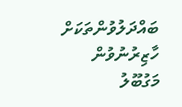ބައްދަލުވުންތަކަށް ހާޒިރުނުވުން
މަގުބޫލު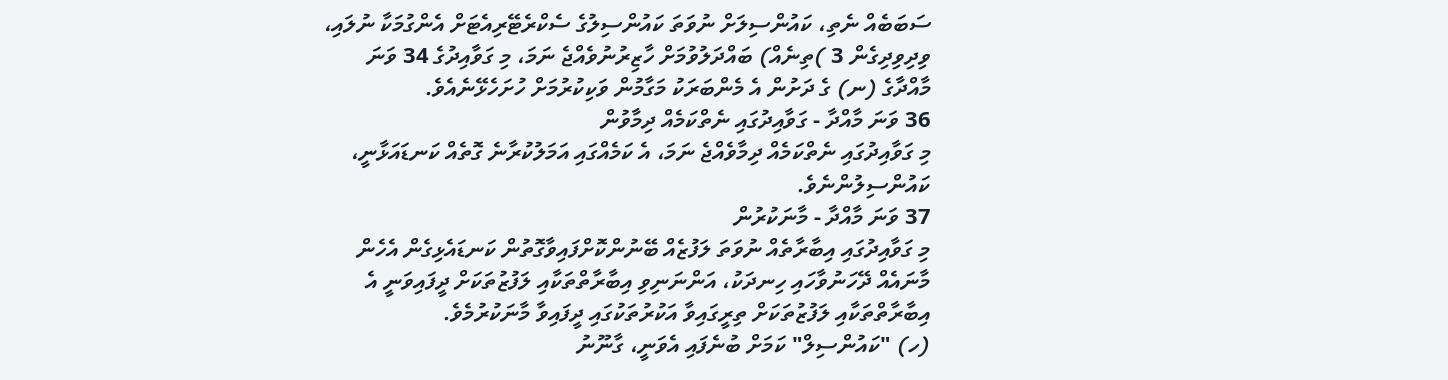ސަބަބެއް ނެތި، ކައުންސިލަށް ނުވަތަ ކައުންސިލުގެ ސެކްރެޓޭރިއެޓަށް އެންގުމަކާ ނުލައި، ވިދިވިދިގެން 3 )ތިނެއް) ބައްދަލުވުމަށް ހާޒިރުނުވެއްޖެ ނަމަ، މި ގަވާއިދުގެ 34 ވަނަ މާއްދާގެ (ނ) ގެ ދަށުން އެ މެންބަރަކު މަގާމުން ވަކިކުރުމަށް ހުށަހެޅޭނެއެވެ.
36 ވަނަ މާއްދާ - ގަވާއިދުގައި ނެތްކަމެއް ދިމާވުން
މި ގަވާއިދުގައި ނެތްކަމެއް ދިމާވެއްޖެ ނަމަ، އެ ކަމެއްގައި އަމަލުކުރާނެ ގޮތެއް ކަނޑައަޅާނީ، ކައުންސިލުންނެވެ.
37 ވަނަ މާއްދާ - މާނަކުރުން
މި ގަވާއިދުގައި އިބާރާތެއް ނުވަތަ ލަފުޒެއް ބޭނުންކޮށްފައިވާގޮތުން ކަނޑައެޅިގެން އެހެން މާނައެއް ދޭހަނުވާހައި ހިނދަކު، އަންނަނިވި އިބާރާތްތަކާއި ލަފުޒުތަކަށް ދީފައިވަނީ އެ އިބާރާތްތަކާއި ލަފުޒުތަކަށް ތިރީގައިވާ އަކުރުތަކުގައި ދީފައިވާ މާނަކުރުމެވެ.
(ހ) "ކައުންސިލް" ކަމަށް ބުނެފައި އެވަނީ، ގާނޫނު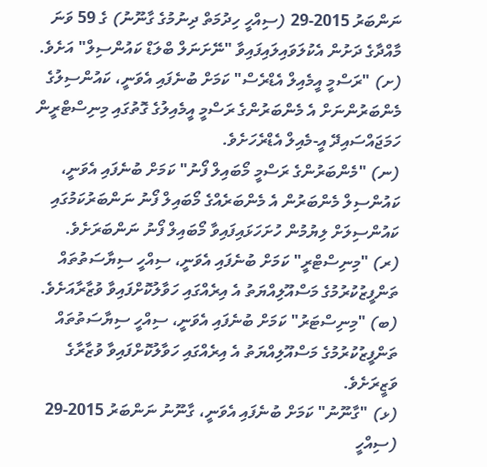ނަންބަރު 2015-29 (ސިއްހީ ހިދުމަތް ދިނުމުގެ ގާނޫނު) ގެ 59 ވަނަ މާއްދާގެ ދަށުން އެކުލަވައިލައިފައިވާ "ނޭށަނަލް ބްލަޑް ކައުންސިލް" އަށެވެ.
(ށ) "ރަސްމީ އީމެއިލް އެޑްރެސް" ކަމަށް ބުނެފައި އެވަނީ، ކައުންސިލުގެ މެންބަރުންނަށް އެ މެންބަރުންގެ ރަސްމީ އީމެއިލުގެ ގޮތުގައި މިނިސްޓްރީން ހަމަޖައްސައިދޭ އީ-މެއިލް އެޑްރެހަށެވެ.
(ނ) "މެންބަރުންގެ ރަސްމީ މޯބައިލް ފޯނު" ކަމަށް ބުނެފައި އެވަނީ، ކައުންސިލް މެންބަރުން އެ މެންބަރެއްގެ މޯބައިލް ފޯނު ނަންބަރުކަމުގައި ކައުންސިލަށް ލިޔުމުން ހުށަހަޅައިފައިވާ މޯބައިލް ފޯނު ނަންބަރަށެވެ.
(ރ) "މިނިސްޓްރީ" ކަމަށް ބުނެފައި އެވަނީ، ސިއްހީ ސިޔާސަތުތައް ތަންފީޒުކުރުމުގެ މަސްއޫލިއްޔަތު އެ އިރެއްގައި ހަވާލުކޮށްފައިވާ ވުޒާރާއަށެވެ.
(ބ) "މިނިސްޓަރު" ކަމަށް ބުނެފައި އެވަނީ، ސިއްހީ ސިޔާސަތުތައް ތަންފީޒުކުރުމުގެ މަސްއޫލިއްޔަތު އެ އިރެއްގައި ހަވާލުކޮށްފައިވާ ވުޒާރާގެ ވަޒީރަށެވެ.
(ޅ) "ގާނޫނު" ކަމަށް ބުނެފައި އެވަނީ، ގާނޫނު ނަންބަރު 2015-29 (ސިއްހީ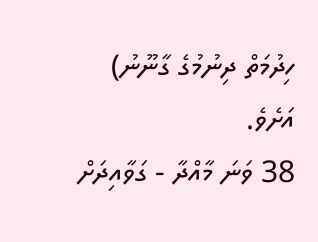ހިދުމަތް ދިނުމުގެ ގާނޫނު) އަށެވެ.
38 ވަނަ މާއްދާ - ގަވާއިދަށް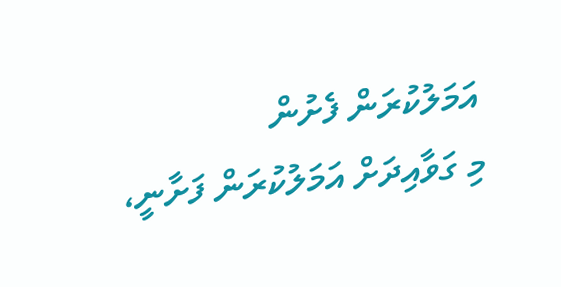އަމަލުކުރަން ފެށުން
މި ގަވާއިދަށް އަމަލުކުރަން ފަށާނީ،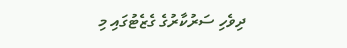ދިވެހި ސަރުކާރުގެ ގެޒެޓުގައި މި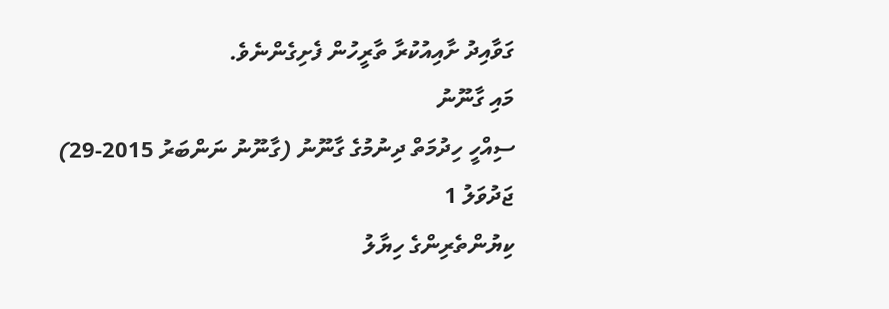ގަވާއިދު ށާއިއުކުރާ ތާރީހުން ފެށިގެންނެވެ.
މައި ގާނޫނު
ސިއްހީ ހިދުމަތް ދިނުމުގެ ގާނޫނު (ގާނޫނު ނަންބަރު 2015-29)
ޖަދުވަލު 1
ކިޔުންތެރިންގެ ހިޔާލު